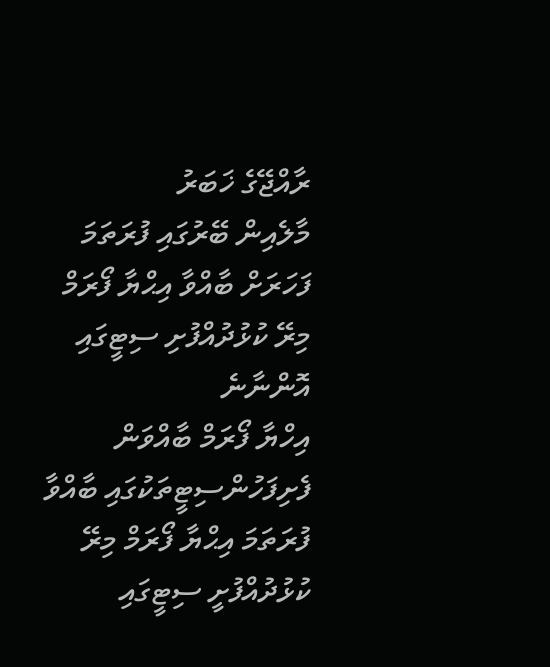ރާއްޖޭގެ ޚަބަރު
މާލެއިން ބޭރުގައި ފުރަތަމަ ފަހަރަށް ބާއްވާ އިޙްޔާ ފޯރަމް މިރޭ ކުޅުދުއްފުށި ސިޓީގައި އޮންނާނެ
އިހްޔާ ފޯރަމް ބާއްވަން ފެށިފަހުންސިޓީތަކުގައި ބާއްވާ ފުރަތަމަ އިޙްޔާ ފޯރަމް މިރޭ ކުޅުދުއްފުށީ ސިޓީގައި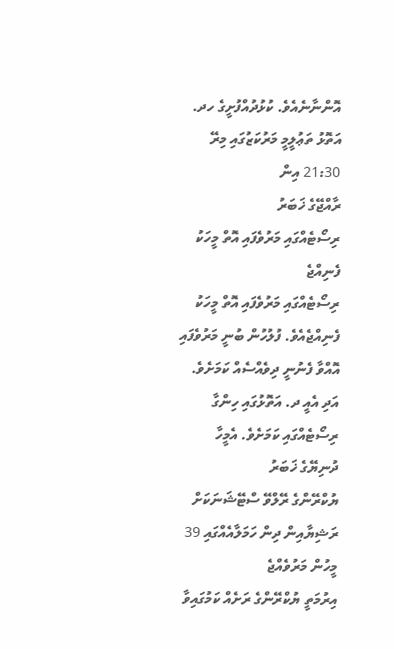އޮންނާނެއެވެ. ކުޅުދުއްފުށީގެ ހދ. އަތޮޅު ތަޢުލީމީ މަރުކަޒުގައި މިރޭ 21:30 އިން
ރާއްޖޭގެ ޚަބަރު
ރިސޯޓެއްގައި މަރުވެފައި އޮތް މީހަކު ފެނިއްޖެ
ރިސޯޓެއްގައި މަރުވެފައި އޮތް މީހަކު ފެނިއްޖެއެވެ. ފުލުހުން ބުނީ މަރުވެފައި އޮއްވާ ފެނުނީ ދިވެއްސެއް ކަމަށެވެ. އަދި އެއީ ދ. އަތޮޅުގައި ހިންގާ ރިސޯޓެއްގައި ކަމަށެވެ. އެމީހާ
ދުނިޔޭގެ ޚަބަރު
ޔުކްރޭންގެ ރޭލްވޭ ސްޓޭޝަނަކަށް ރަޝިޔާއިން ދިން ހަމަލާއެއްގައި 39 މީހުން މަރުވެއްޖެ
އިރުމަތީ ޔުކްރޭންގެ ރަށެއް ކަމުގައިވާ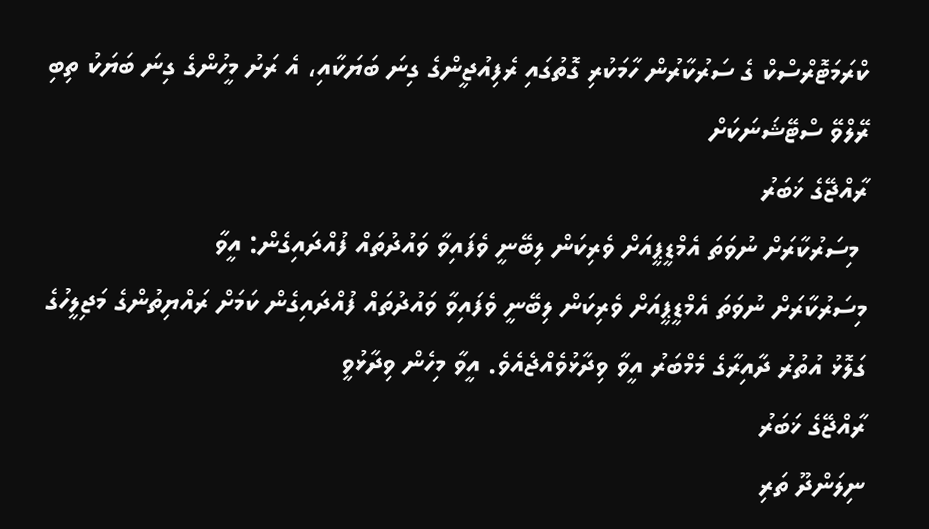ކްރަމަޓޮރްސްކް ގެ ސަރުކާރުން ހާމަކުރި ގޮތުގައި ރެފިއުޖީންގެ ގިނަ ބަޔަކާއި، އެ ރަށު މީހުންގެ ގިނަ ބަޔަކު ތިބި ރޭލްވޭ ސްޓޭޝަނަކަށް
ރާއްޖޭގެ ޚަބަރު
 މިސަރުކާރަށް ނުވަތަ އެމްޑީޕީއަށް ވެރިކަން ލިބޭނީ ވެފައިވާ ވައުދުތައް ފުއްދައިގެން: އީވާ
މިސަރުކާރަށް ނުވަތަ އެމްޑީޕީއަށް ވެރިކަން ލިބޭނީ ވެފައިވާ ވައުދުތައް ފުއްދައިގެން ކަމަށް ރައްޔިތުންގެ މަޖިލީހުގެ ގަލޮޅު އުތުރު ދާއިރާގެ މެމްބަރު އީވާ ވިދާޅުވެއްޖެއެވެ. އީވާ މިހެން ވިދާޅުވީ
ރާއްޖޭގެ ޚަބަރު
ނިލަންދޫ ތަރި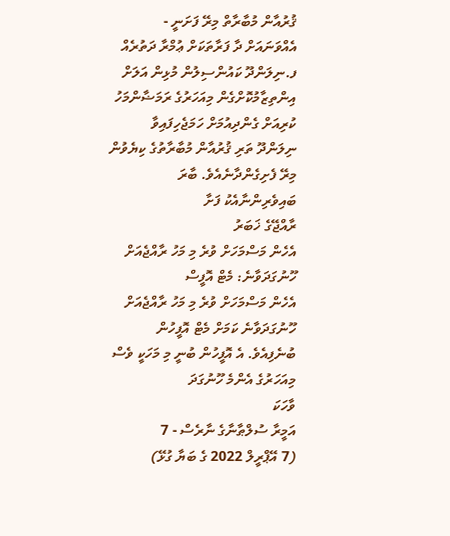ޤުރުއާން މުބާރާތް މިރޭ ފަށަނީ - އެއްވަނައަށް ދާ ފަރާތަކަށް ޢުމްރާ ދަތުރެއް
ފ.ނިލަންދޫ ކައުންސިލުން މުޅިން އަލަށް އިންތިޒާމުކޮށްގެން މިއަހަރުގެ ރަމަޟާންމަހު ކުރިއަށް ގެންދިއުމަށް ހަމަޖެހިފައިވާ ނިލަންދޫ ތަރި ޤުރުއާން މުބާރާތުގެ ކިޔެވުން މިރޭ ފެށިގެންދާނެއެވެ. ބާރަ ބައިވެރިންނާއެކު ފަށާ
ރާއްޖޭގެ ޚަބަރު
އެހެން މަސްމަހަށް ވުރެ މި މަހު ރާއްޖެއަށް ހޫނުގަދަވާނެ: މެޓް އޮފީސް
އެހެން މަސްމަހަށް ވުރެ މި މަހު ރާއްޖެއަށް ހޫނުގަދަވާނެ ކަމަށް މެޓް އޮފީހުން ބުނެފިއެވެ. އެ އޮފީހުން ބުނީ މި މަހަކީ ވެސް މިއަހަރުގެ އެންމެ ހޫނުގަދަ
ވާހަކަ
އަމީރާ ސުލްޠާނާގެ ނާރެސް - 7
(7 އޭޕްރީލް 2022 ގެ ބަޔާ ގުޅޭ)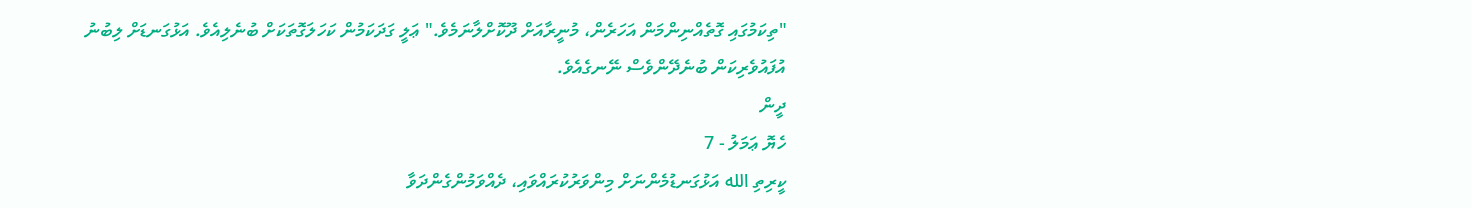"ތިކަމުގައި ގޮތެއްނިންމަން އަހަރެން، މުނީރާއަށް ދޫކޮށްލާނަމެވެ." ޢަލީ ގަދަކަމުން ކަހަލަގޮތަކަށް ބުނެލިއެވެ. އަޅުގަނޑަށް ލިބުނު އުފައުވެރިކަން ބުނެދޭންވެސް ނޭނގެއެވެ.
ދީން
ހެޔޮ ޢަމަލު - 7
ކީރިތި الله އަޅުގަނޑުމެންނަށް މިންވަރުކުރައްވައި، ދެއްވަމުންގެންދަވާ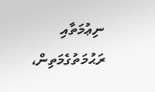ނިޢުމަތާއި ރަޙުމަތުގެމަތިން،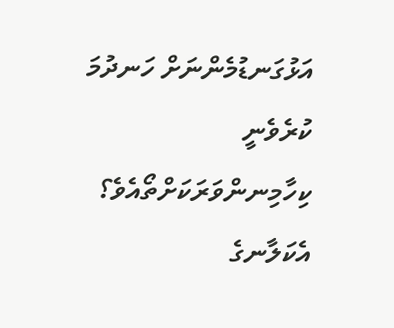އަޅުގަނޑުމެންނަށް ހަނދުމަ ކުރެވެނީ ކިހާމިނންވަރަކަށްތޯއެވެ؟ އެކަލާނގެ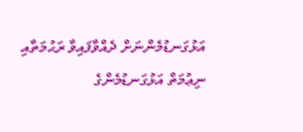އަޅުގަނޑުމެންނަށް ދެއްވާފައިވާ ރަޙުމަތާއި ނިޢުމަތް އަޅުގަނޑުމެންގެ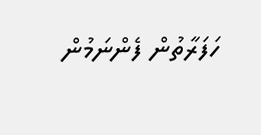ހަފަރާތުން ފެންނަމުން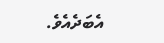އެބަދެއެވެ.